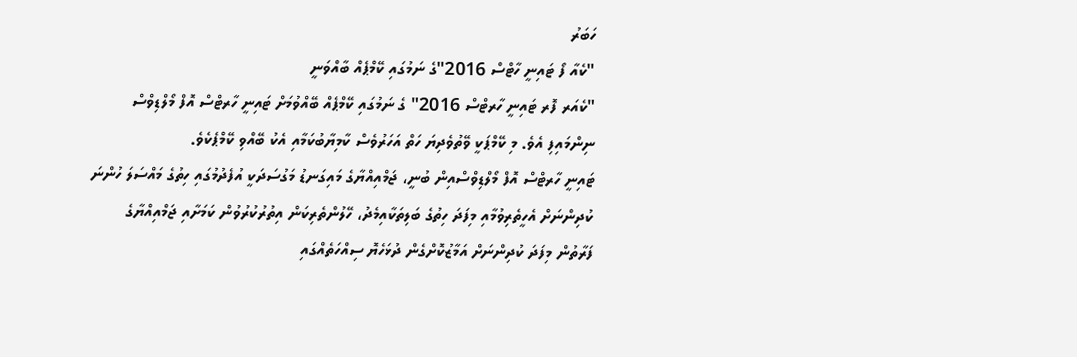ހަބަރު
"ކެއާ ފޯ ޓައިނީ ހާޓްސް 2016"ގެ ނަމުގައި ކޭމްޕެއް ބާއްވަނީ
"ކެއަރ ފޮރ ޓައިނީ ހާރޓްސް 2016" ގެ ނަމުގައި ކޭމްޕެއް ބޭއްވުމަށް ޓައިނީ ހާރޓްސް އޮފް މޯލްޑިވްސް ނިންމައިފި އެވެ. މި ކޭމްޕަކީ ވޭތުވެދިޔަ ހަތް އަހަރުވެސް ކާމިޔާބުކަމާއި އެކު ބޭއްވި ކޭމްޕެކެވެ.
ޓައިނީ ހާރޓްސް އޮފް މޯލްޑިވްސްއިން ބުނީ، ޖަމްއިއްޔާގެ މައިގަނޑު މަގުސަދަކީ އުފެދުމުގައި ހިތުގެ މައްސަލަ ހުންނަ ކުދިންނަށް އެހީތެރިވުމާއި މިފަދަ ހިތުގެ ބަލިތަކާއިމެދު، ހޭލުންތެރިކަން އިތުރުކުރުވުން ކަމަށާއި ޖަމްއިއްޔާގެ ފަރާތުން މިފަދަ ކުދިންނަށް އަމާޒުކޮށްގެން ދުޅަހެޔޮ ސިއްހަތެއްގައި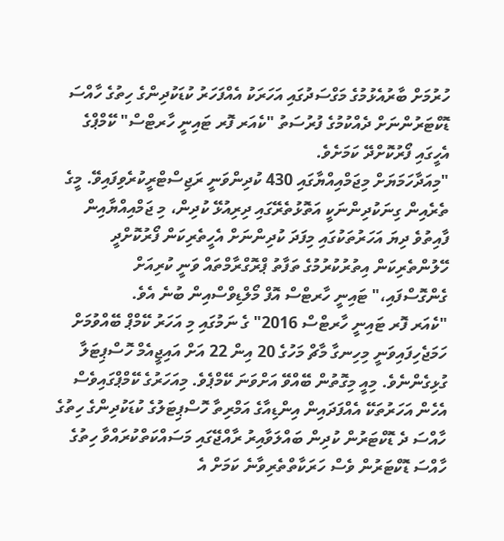ހުރުމަށް ބާރުއެޅުމުގެ މަގްސަދުގައި އަހަރަކު އެއްފަހަރު ކުޑަކުދިންގެ ހިތުގެ ހާއްސަ ޑޮކްޓަރުންނަށް ދެއްކުމުގެ ފުރުސަތު "ކެއަރ ފޮރ ޓައިނީ ހާރޓްސް" ކޭމްޕްގެ އެހީގައި ފޯރުކޮށްދޭ ކަމަށެވެ.
"މިއަދާހަމަޔަށް މިޖަމްއިއްޔާގައި 430 ކުދިންވަނީ ރަޖިސްޓްރީކުރެވިފައިވޭ. މީގެ ތެރެއިން ގިނަކުދިންނަކީ އަތޮޅުތެރޭގައި ދިރިއުޅޭ ކުދިން، މި ޖަމްއިއްޔާއިން ފާއިތުވެ ދިޔަ އަހަރުތަކުގައި މިފަދަ ކުދިންނަށް އެހީތެރިކަން ފޯރުކޮށްދީ ހޭލުންތެރިކަން އިތުރުކުރުމުގެ ތަފާތު ޕްރޮގްރާމްތައް ވަނީ ކުރިއަށް ގެންގޮސްފައި،" ޓައިނީ ހާރޓްސް އޮފް މޯލްޑިވްސްއިން ބުނެ އެވެ.
"ކެއަރ ފޮރ ޓައިނީ ހާރޓްސް 2016" ގެ ނަމުގައި މި އަހަރު ކޭމްޕް ބޭއްވުމަށް ހަމަޖެހިފައިވަނީ މިހިނގާ މާޗް މަހުގެ 20 އިން 22 އަށް އައިޖީއެމް ހޮސްޕިޓަލާ ގުޅިގެންނެވެ. މިއީ މިގޮތުން ބޭއްވޭ އަށްވަނަ ކޭމްޕެވެ. މިއަހަރުގެ ކޭމްޕްގައިވެސް އެހެން އަހަރުތަކޭ އެއްފަދައިން އިންޑިއާގެ އަމްރިތާ ހޮސްޕިޓަލުގެ ކުޑަކުދިންގެ ހިތުގެ ހާއްސަ ދެ ޑޮކްޓަރުން ކުދިން ބައްލަވާއިރު ރާއްޖޭގައި މަސައްކަތްކުރައްވާ ހިތުގެ ހާއްސަ ޑޮކްޓަރުން ވެސް ހަރަކާތްތެރިވާނެ ކަމަށް އެ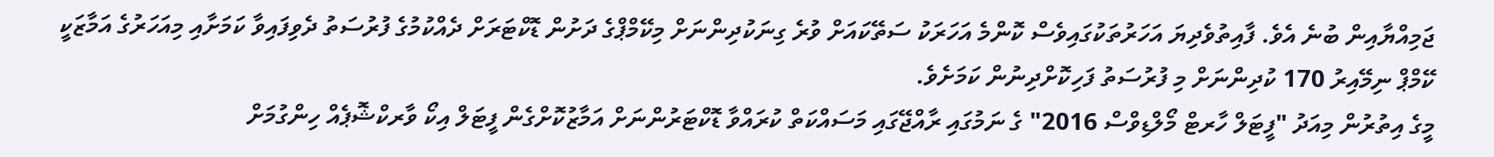ޖަމިއްޔާއިން ބުނެ އެވެ. ފާއިތުވެދިޔަ އަހަރުތަކުގައިވެސް ކޮންމެ އަހަރަކު ސަތޭކައަށް ވުރެ ގިނަކުދިންނަށް މިކޭމްޕްގެ ދަށުން ޑޮކްޓަރަށް ދެއްކުމުގެ ފުރުސަތު ދެވިފައިވާ ކަމަށާއި މިއަހަރުގެ އަމާޒަކީ ކޭމްޕް ނިމޭއިރު 170 ކުދިންނަށް މި ފުރުސަތު ފަހިކޮށްދިނުން ކަމަށެވެ.
މީގެ އިތުރުން މިއަދު "ފީޓަލް ހާރޓް މޯލްޑިވްސް 2016" ގެ ނަމުގައި ރާއްޖޭގައި މަސައްކަތް ކުރައްވާ ޑޮކްޓަރުންނަށް އަމާޒުކޮށްގެން ފީޓަލް އިކޯ ވާރކްޝޮޕެއް ހިންގުމަށް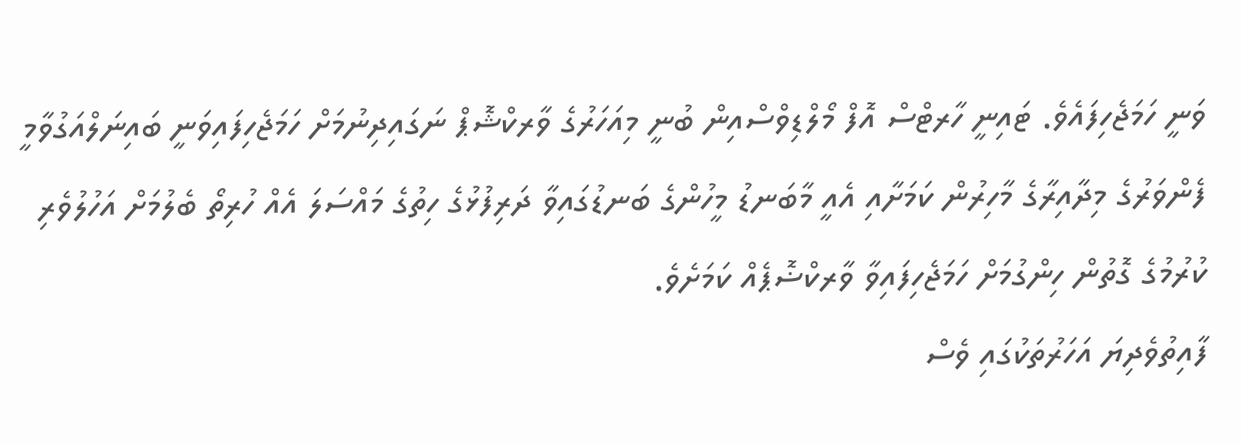ވަނީ ހަމަޖެހިފައެވެ. ޓައިނީ ހާރޓްސް އޮފް މޯލްޑިވްސްއިން ބުނީ މިއަހަރުގެ ވާރކްޝޮޕް ނަގައިދިނުމަށް ހަމަޖެހިފައިވަނީ ބައިނަލްއަގުވާމީ ފެންވަރުގެ މިދާއިރާގެ މާހިރުން ކަމަށާއި އެއީ މާބަނޑު މީހުންގެ ބަނޑުގައިވާ ދަރިފުޅުގެ ހިތުގެ މައްސަލަ އެއް ހުރިތޯ ބެލުމަށް އަހުލުވެރި ކުރުމުގެ ގޮތުން ހިންގުމަށް ހަމަޖެހިފައިވާ ވާރކްޟޮޕެއް ކަމަށެވެ.
ފާއިތުވެދިޔަ އަހަރުތަކުގައި ވެސް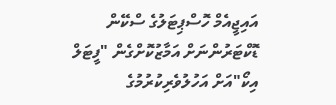އައިޖީއެމް ހޮސްޕިޓަލުގެ ސްކޭން ޑޮކްޓަރުންނަށް އަމާޒުކޮށްގެން "ފީޓަލް އިކޯ"އަށް އަހުލުވެރިކުރުމުގެ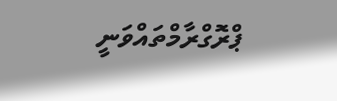ޕްރޮގްރާމްތައްވަނީ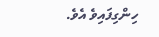ހިންގިފައިވެ އެވެ.